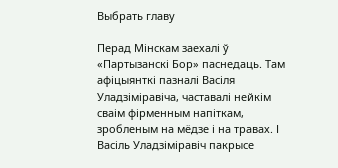Выбрать главу

Перад Мінскам заехалі ў «Партызанскі Бор» паснедаць. Там афіцыянткі пазналі Васіля Уладзіміравіча, частавалі нейкім сваім фірменным напіткам, зробленым на мёдзе і на травах. І Васіль Уладзіміравіч пакрысе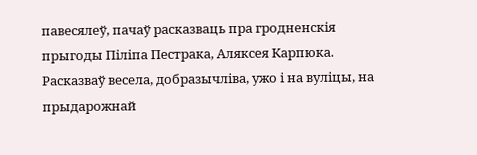павесялеў, пачаў расказваць пра гродненскія прыгоды Піліпа Пестрака, Аляксея Карпюка. Расказваў весела, добразычліва, ужо і на вуліцы, на прыдарожнай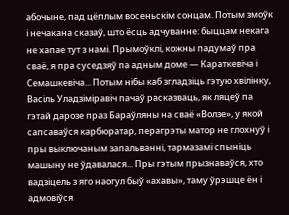абочыне, пад цёплым восеньскім сонцам. Потым змоўк і нечакана сказаў, што ёсць адчуванне: быццам некага не хапае тут з намі. Прымоўклі, кожны падумаў пра сваё, я пра суседзяў па адным доме — Караткевіча і Семашкевіча... Потым нібы каб згладзіць гэтую хвілінку, Васіль Уладзіміравіч пачаў расказваць, як ляцеў па гэтай дарозе праз Бараўляны на сваё «Волзе», у якой сапсаваўся карбюратар, перагрэты матор не глохнуў і пры выключаным запальванні, тармазамі спыніць машыну не ўдавалася... Пры гэтым прызнаваўся, хто вадзіцель з яго наогул быў «ахавы», таму ўрэшце ён і адмовіўся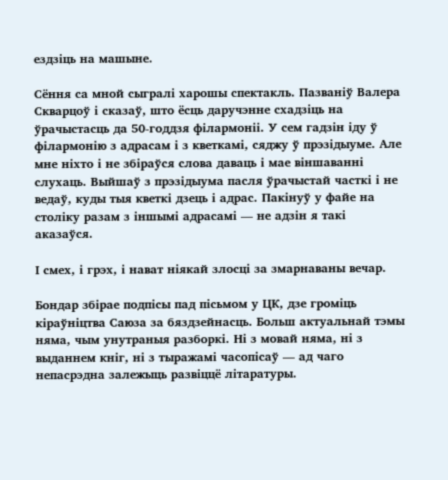ездзіць на машыне.

Сёння са мной сыгралі харошы спектакль. Пазваніў Валера Скварцоў і сказаў, што ёсць даручэнне схадзіць на ўрачыстасць да 50-годдзя філармоніі. У сем гадзін іду ў філармонію з адрасам і з кветкамі, сяджу ў прэзідыуме. Але мне ніхто і не збіраўся слова даваць і мае віншаванні слухаць. Выйшаў з прэзідыума пасля ўрачыстай часткі і не ведаў, куды тыя кветкі дзець і адрас. Пакінуў у файе на століку разам з іншымі адрасамі — не адзін я такі аказаўся.

І смех, і грэх, і нават ніякай злосці за змарнаваны вечар.

Бондар збірае подпісы пад пісьмом у ЦК, дзе громіць кіраўніцтва Саюза за бяздзейнасць. Больш актуальнай тэмы няма, чым унутраныя разборкі. Ні з мовай няма, ні з выданнем кніг, ні з тыражамі часопісаў — ад чаго непасрэдна залежыць развіццё літаратуры.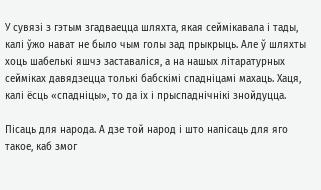У сувязі з гэтым згадваецца шляхта, якая сеймікавала і тады, калі ўжо нават не было чым голы зад прыкрыць. Але ў шляхты хоць шабелькі яшчэ заставаліся, а на нашых літаратурных сейміках давядзецца толькі бабскімі спадніцамі махаць. Хаця, калі ёсць «спадніцы», то да іх і прыспаднічнікі знойдуцца.

Пісаць для народа. А дзе той народ і што напісаць для яго такое, каб змог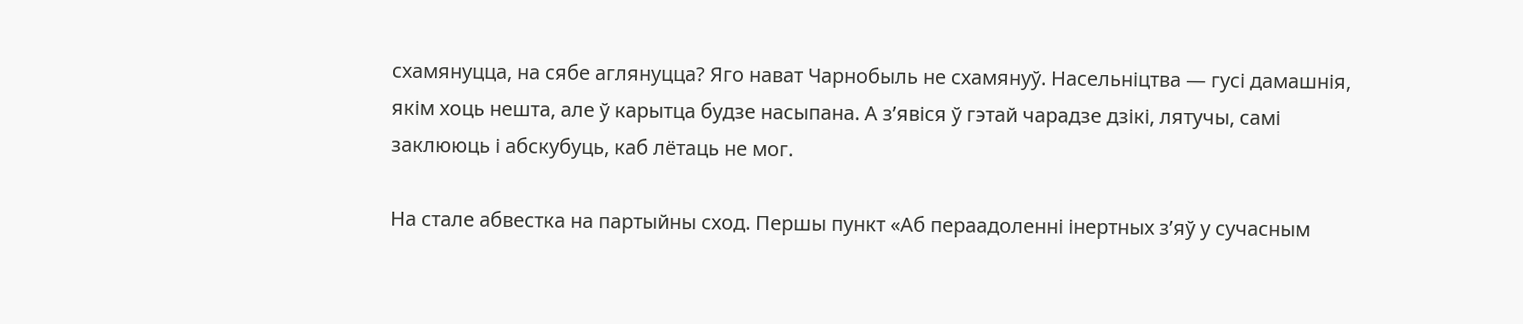схамянуцца, на сябе аглянуцца? Яго нават Чарнобыль не схамянуў. Насельніцтва — гусі дамашнія, якім хоць нешта, але ў карытца будзе насыпана. А з’явіся ў гэтай чарадзе дзікі, лятучы, самі заклююць і абскубуць, каб лётаць не мог.

На стале абвестка на партыйны сход. Першы пункт «Аб пераадоленні інертных з’яў у сучасным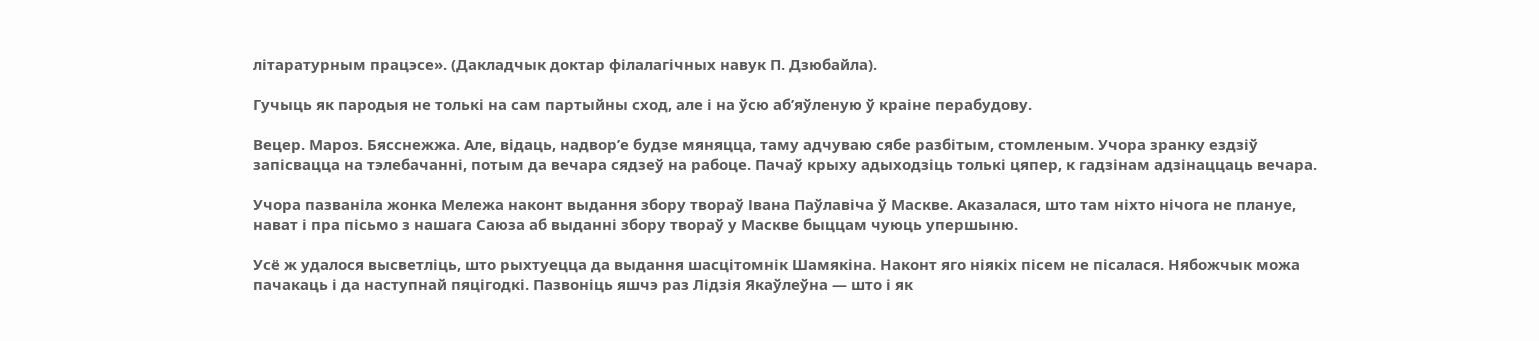літаратурным працэсе». (Дакладчык доктар філалагічных навук П. Дзюбайла).

Гучыць як пародыя не толькі на сам партыйны сход, але і на ўсю аб’яўленую ў краіне перабудову.

Вецер. Мароз. Бясснежжа. Але, відаць, надвор’е будзе мяняцца, таму адчуваю сябе разбітым, стомленым. Учора зранку ездзіў запісвацца на тэлебачанні, потым да вечара сядзеў на рабоце. Пачаў крыху адыходзіць толькі цяпер, к гадзінам адзінаццаць вечара.

Учора пазваніла жонка Мележа наконт выдання збору твораў Івана Паўлавіча ў Маскве. Аказалася, што там ніхто нічога не плануе, нават і пра пісьмо з нашага Саюза аб выданні збору твораў у Маскве быццам чуюць упершыню.

Усё ж удалося высветліць, што рыхтуецца да выдання шасцітомнік Шамякіна. Наконт яго ніякіх пісем не пісалася. Нябожчык можа пачакаць і да наступнай пяцігодкі. Пазвоніць яшчэ раз Лідзія Якаўлеўна — што і як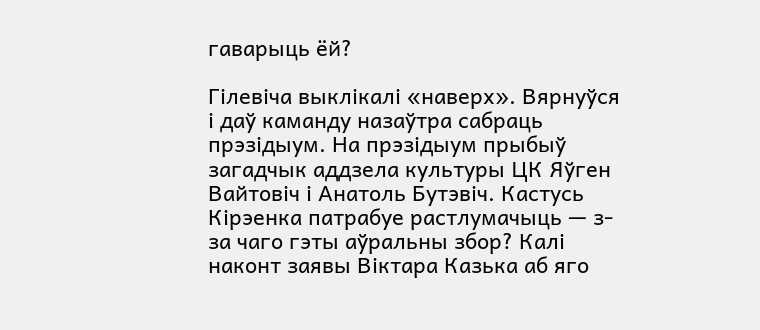гаварыць ёй?

Гілевіча выклікалі «наверх». Вярнуўся і даў каманду назаўтра сабраць прэзідыум. На прэзідыум прыбыў загадчык аддзела культуры ЦК Яўген Вайтовіч і Анатоль Бутэвіч. Кастусь Кірэенка патрабуе растлумачыць — з-за чаго гэты аўральны збор? Калі наконт заявы Віктара Казька аб яго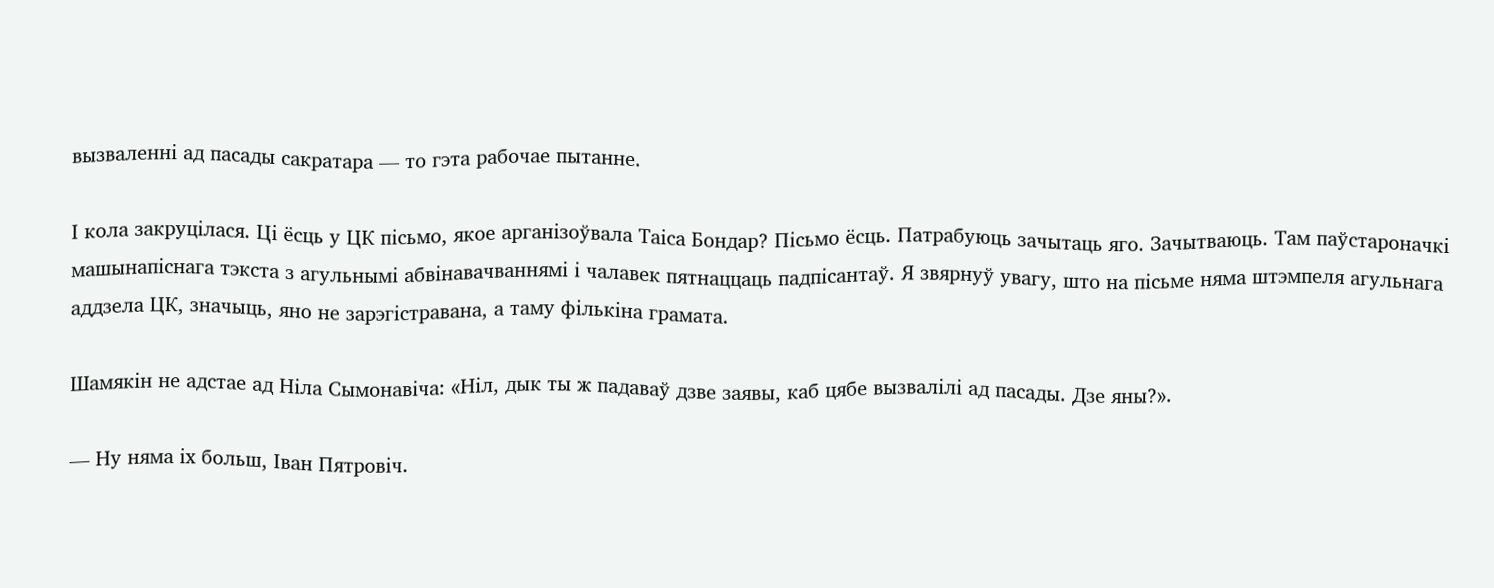вызваленні ад пасады сакратара — то гэта рабочае пытанне.

І кола закруцілася. Ці ёсць у ЦК пісьмо, якое арганізоўвала Таіса Бондар? Пісьмо ёсць. Патрабуюць зачытаць яго. Зачытваюць. Там паўстароначкі машынапіснага тэкста з агульнымі абвінавачваннямі і чалавек пятнаццаць падпісантаў. Я звярнуў увагу, што на пісьме няма штэмпеля агульнага аддзела ЦК, значыць, яно не зарэгістравана, а таму фількіна грамата.

Шамякін не адстае ад Ніла Сымонавіча: «Ніл, дык ты ж падаваў дзве заявы, каб цябе вызвалілі ад пасады. Дзе яны?».

— Ну няма іх больш, Іван Пятровіч.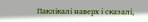Паклікалі наверх і сказалі,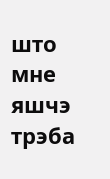што мне яшчэ трэба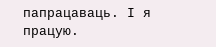папрацаваць. І я працую.